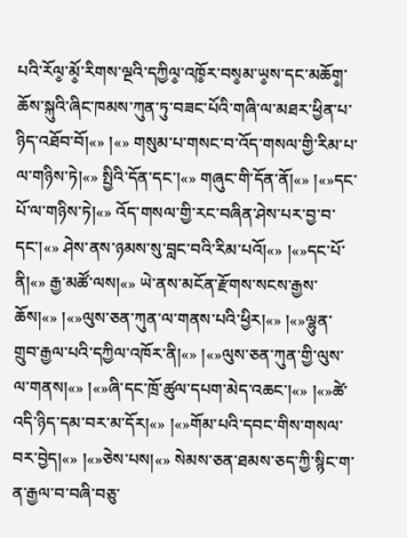པའི་རོལ༵་མོ༵་རིགས་ལྔའི་དཀྱིལ༵་འཁོ༵ར་བས༵མ་ཡ༵ས་དང་མཆོག༵་ཆོས་སྐུའི་ཞིང་ཁམས་ཀུན་ཏུ་བཟང་པོའི་གཞི་ལ་མཐར་ཕྱིན་པ་ཉིད་འཐོབ་བོ།«» །«» གསུམ་པ་གསང་བ་འོད་གསལ་གྱི་རིམ་པ་ལ་གཉིས་ཏེ།«» སྤྱིའི་དོན་དང་།«» གཞུང་གི་དོན་ནོ།«» །«»དང་པོ་ལ་གཉིས་ཏེ།«» འོད་གསལ་གྱི་རང་བཞིན་ཤེས་པར་བྱ་བ་དང་།«» ཤེས་ནས་ཉམས་སུ་བླང་བའི་རིམ་པའོ།«» །«»དང་པོ་ནི།«» རྒྱ་མཚོ་ལས།«» ཡེ་ནས་མངོན་རྫོགས་སངས་རྒྱས་ཆོས།«» །«»ལུས་ཅན་ཀུན་ལ་གནས་པའི་ཕྱིར།«» །«»ལྷུན་གྲུབ་རྒྱལ་པའི་དཀྱིལ་འཁོར་ནི།«» །«»ལུས་ཅན་ཀུན་གྱི་ལུས་ལ་གནས།«» །«»ཞི་དང་ཁྲོ་ཚུལ་དཔག་མེད་འཆང་།«» །«»ཚེ་འདི་ཉིད་དམ་བར་མ་དོར།«» །«»གོམ་པའི་དབང་གིས་གསལ་བར་བྱེད།«» །«»ཅེས་པས།«» སེམས་ཅན་ཐམས་ཅད་ཀྱི་སྙིང་ག་ན་རྒྱལ་བ་བཞི་བཅུ་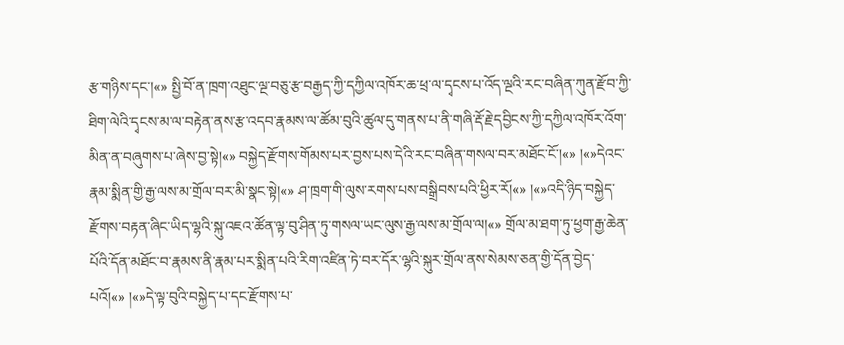རྩ་གཉིས་དང་།«» སྤྱི་བོ་ན་ཁྲག་འཐུང་ལྔ་བཅུ་རྩ་བརྒྱད་ཀྱི་དཀྱིལ་འཁོར་ཆ་ཕྲ་ལ་དྭངས་པ་འོད་ལྔའི་རང་བཞིན་ཀུན་རྫོབ་ཀྱི་ཐིག་ལེའི་དྭངས་མ་ལ་བརྟེན་ནས་རྩ་འདབ་རྣམས་ལ་ཚོམ་བུའི་ཚུལ་དུ་གནས་པ་ནི་གཞི་རྡོ་རྗེ་དབྱིངས་ཀྱི་དཀྱིལ་འཁོར་འོག་མིན་ན་བཞུགས་པ་ཞེས་བྱ་སྟེ།«» བསྐྱེད་རྫོགས་གོམས་པར་བྱས་པས་དེའི་རང་བཞིན་གསལ་བར་མཐོང་ངོ་།«» །«»དེའང་རྣམ་སྨིན་གྱི་རྒྱ་ལས་མ་གྲོལ་བར་མི་སྣང་སྟེ།«» ཤ་ཁྲག་གི་ལུས་རགས་པས་བསྒྲིབས་པའི་ཕྱིར་རོ།«» །«»འདི་ཉིད་བསྐྱེད་རྫོགས་བརྟན་ཞིང་ཡིད་ལྷའི་སྐུ་འཇའ་ཚོན་ལྟ་བུ་ཤིན་ཏུ་གསལ་ཡང་ལུས་རྒྱ་ལས་མ་གྲོལ་ལ།«» གྲོལ་མ་ཐག་ཏུ་ཕྱག་རྒྱ་ཆེན་པོའི་དོན་མཐོང་བ་རྣམས་ནི་རྣམ་པར་སྨིན་པའི་རིག་འཛིན་ཏེ་བར་དོར་ལྷའི་སྐུར་གྲོལ་ནས་སེམས་ཅན་གྱི་དོན་བྱེད་པའོ།«» །«»དེ་ལྟ་བུའི་བསྐྱེད་པ་དང་རྫོགས་པ་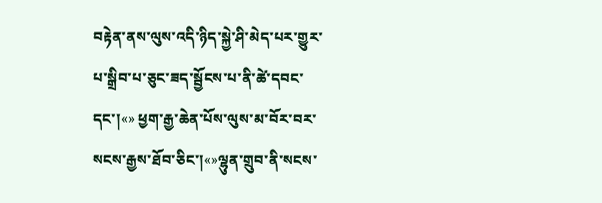བརྟེན་ནས་ལུས་འདི་ཉིད་སྐྱེ་ཤི་མེད་པར་གྱུར་པ་སྒྲིབ་པ་ཅུང་ཟད་སྦྱོངས་པ་ནི་ཚེ་དབང་དང་།«» ཕྱག་རྒྱ་ཆེན་པོས་ལུས་མ་བོར་བར་སངས་རྒྱས་ཐོབ་ཅིང་།«»ལྷུན་གྲུབ་ནི་སངས་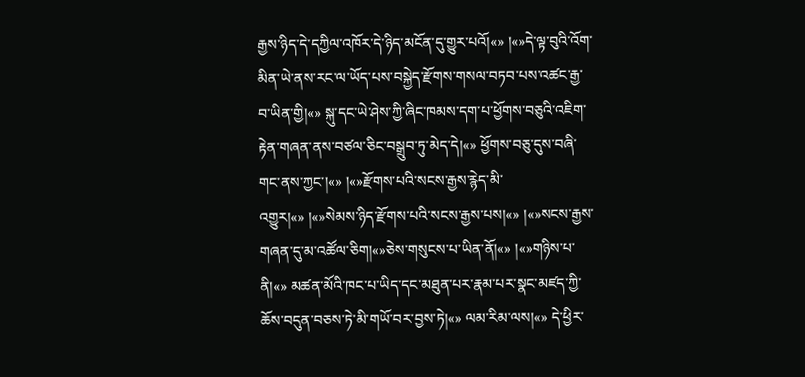རྒྱས་ཉིད་དེ་དཀྱིལ་འཁོར་དེ་ཉིད་མངོན་དུ་གྱུར་པའོ།«» །«»དེ་ལྟ་བུའི་འོག་མིན་ཡེ་ནས་རང་ལ་ཡོད་པས་བསྐྱེད་རྫོགས་གསལ་བཏབ་པས་འཚང་རྒྱ་བ་ཡིན་གྱི།«» སྐུ་དང་ཡེ་ཤེས་ཀྱི་ཞིང་ཁམས་དག་པ་ཕྱོགས་བཅུའི་འཇིག་རྟེན་གཞན་ནས་བཙལ་ཅིང་བསྒྲུབ་ཏུ་མེད་དེ།«» ཕྱོགས་བཅུ་དུས་བཞི་གང་ནས་ཀྱང་།«» །«»རྫོགས་པའི་སངས་རྒྱས་རྙེད་མི་འགྱུར།«» །«»སེམས་ཉིད་རྫོགས་པའི་སངས་རྒྱས་པས།«» །«»སངས་རྒྱས་གཞན་དུ་མ་འཚོལ་ཅིག།«»ཅེས་གསུངས་པ་ཡིན་ནོ།«» །«»གཉིས་པ་ནི།«» མཚན་མོའི་ཁང་པ་ཡིད་དང་མཐུན་པར་རྣམ་པར་སྣང་མཛད་ཀྱི་ཆོས་བདུན་བཅས་ཏེ་མི་གཡོ་བར་བྱས་ཏེ།«» ལམ་རིམ་ལས།«» དེ་ཕྱིར་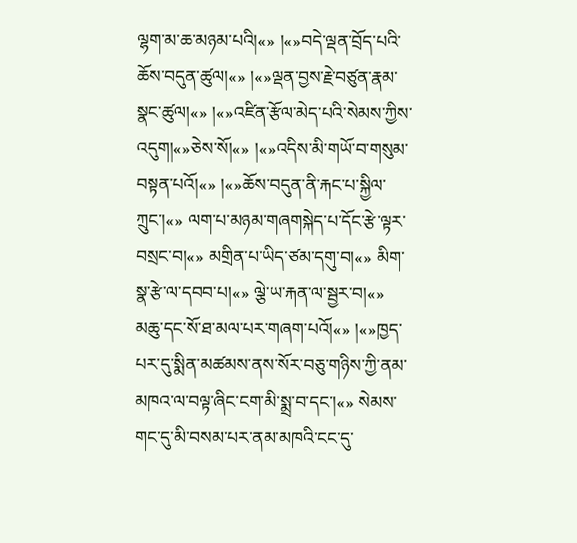ལྷག་མ་ཆ་མཉམ་པའི།«» །«»བདེ་ལྡན་བྲོད་པའི་ཆོས་བདུན་ཚུལ།«» །«»ལྡན་བྱས་རྗེ་བཙུན་རྣམ་སྣང་ཚུལ།«» །«»འཛིན་རྩོལ་མེད་པའི་སེམས་ཀྱིས་འདུག།«»ཅེས་སོ།«» །«»འདིས་མི་གཡོ་བ་གསུམ་བསྟན་པའོ།«» །«»ཆོས་བདུན་ནི་རྐང་པ་སྐྱིལ་ཀྲུང་།«» ལག་པ་མཉམ་གཞགསྐེད་པ་དོང་རྩེ་ལྟར་བསྲང་བ།«» མགྲིན་པ་ཡིད་ཙམ་དགུ་བ།«» མིག་སྣ་རྩེ་ལ་དབབ་པ།«» ལྕེ་ཡ་རྐན་ལ་སྦྱར་བ།«» མཆུ་དང་སོ་ཐ་མལ་པར་གཞག་པའོ།«» །«»ཁྱད་པར་དུ་སྨིན་མཚམས་ནས་སོར་བཅུ་གཉིས་ཀྱི་ནམ་མཁའ་ལ་བལྟ་ཞིང་ངག་མི་སྨྲ་བ་དང་།«» སེམས་གང་དུ་མི་བསམ་པར་ནམ་མཁའི་ངང་དུ་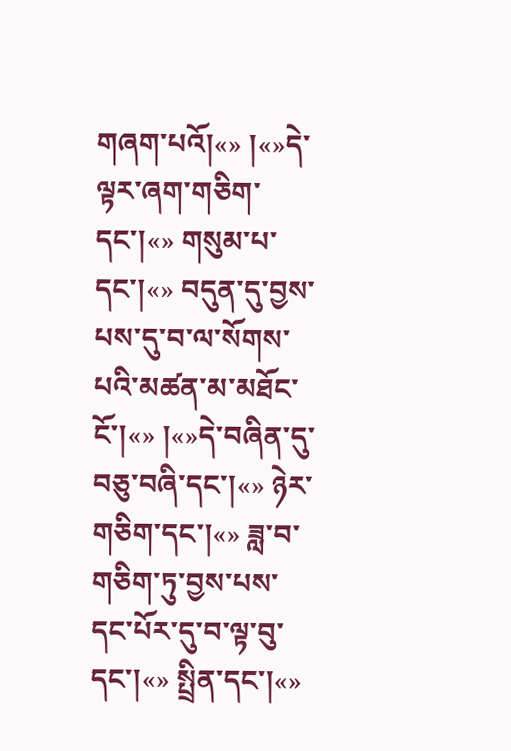གཞག་པའོ།«» །«»དེ་ལྟར་ཞག་གཅིག་དང་།«» གསུམ་པ་དང་།«» བདུན་དུ་བྱས་པས་དུ་བ་ལ་སོགས་པའི་མཚན་མ་མཐོང་ངོ་།«» །«»དེ་བཞིན་དུ་བཅུ་བཞི་དང་།«» ཉེར་གཅིག་དང་།«» ཟླ་བ་གཅིག་ཏུ་བྱས་པས་དང་པོར་དུ་བ་ལྟ་བུ་དང་།«» སྤྲིན་དང་།«»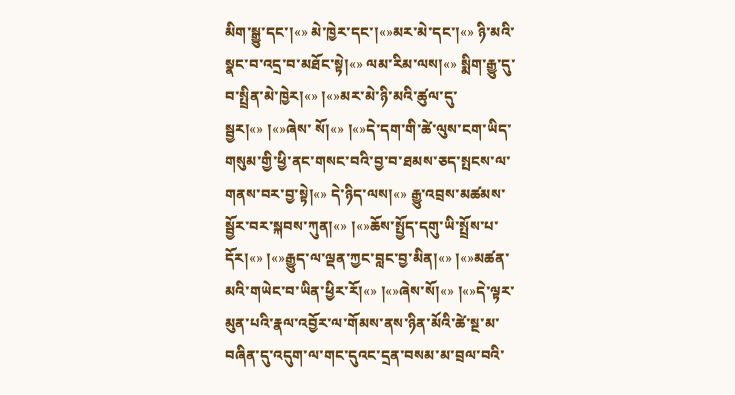མིག་སྒྱུ་དང་།«» མེ་ཁྱེར་དང་།«»མར་མེ་དང་།«» ཉི་མའི་སྣང་བ་འདྲ་བ་མཐོང་སྟེ།«» ལམ་རིམ་ལས།«» སྨིག་རྒྱུ་དུ་བ་སྤྲིན་མེ་ཁྱེར།«» །«»མར་མེ་ཉི་མའི་ཚུལ་དུ་སྦྱར།«» །«»ཞེས་ སོ།«» །«»དེ་དག་གི་ཚེ་ལུས་ངག་ཡིད་གསུམ་གྱི་ཕྱི་ནང་གསང་བའི་བྱ་བ་ཐམས་ཅད་སྤངས་ལ་གནས་བར་བྱ་སྟེ།«» དེ་ཉིད་ལས།«» རྒྱུ་འབྲས་མཚམས་སྦྱོར་བར་སྐབས་ཀུན།«» །«»ཆོས་སྤྱོད་དགུ་ཡི་སྤྲོས་པ་དོར།«» །«»རྒྱུད་ལ་ལྡན་ཀྱང་བླང་བྱ་མིན།«» །«»མཚན་མའི་གཡེང་བ་ཡིན་ཕྱིར་རོ།«» །«»ཞེས་སོ།«» །«»དེ་ལྟར་མུན་པའི་རྣལ་འབྱོར་ལ་གོམས་ནས་ཉིན་མོའི་ཚེ་སྔ་མ་བཞིན་དུ་འདུག་ལ་གང་དུའང་དྲན་བསམ་མ་བྲལ་བའི་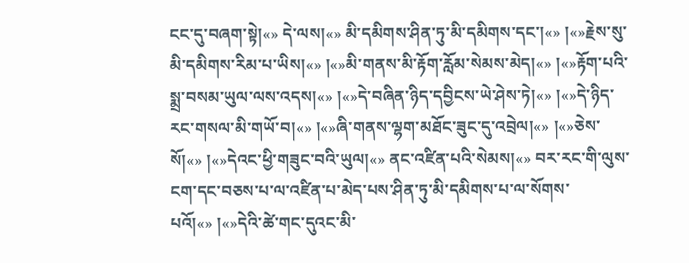ངང་དུ་བཞག་སྟེ།«» དེ་ལས།«» མི་དམིགས་ཤིན་ཏུ་མི་དམིགས་དང་།«» །«»རྗེས་སུ་མི་དམིགས་རིམ་པ་ཡིས།«» །«»མི་གནས་མི་རྟོག་རློམ་སེམས་མེད།«» །«»རྟོག་པའི་སྨྲ་བསམ་ཡུལ་ལས་འདས།«» །«»དེ་བཞིན་ཉིད་དབྱིངས་ཡེ་ཤེས་ཏེ།«» །«»དེ་ཉིད་རང་གསལ་མི་གཡོ་བ།«» །«»ཞི་གནས་ལྷག་མཐོང་ཟུང་དུ་འབྲེལ།«» །«»ཅེས་སོ།«» །«»དེའང་ཕྱི་གཟུང་བའི་ཡུལ།«» ནང་འཛིན་པའི་སེམས།«» བར་རང་གི་ལུས་ངག་དང་བཅས་པ་ལ་འཛིན་པ་མེད་པས་ཤིན་ཏུ་མི་དམིགས་པ་ལ་སོགས་པའོ།«» །«»དེའི་ཚེ་གང་དུའང་མི་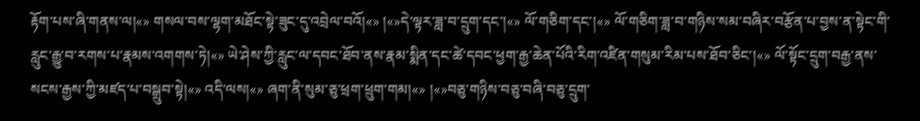རྟོག་པས་ཞི་གནས་ལ།«» གསལ་བས་ལྷག་མཐོང་སྟེ་ཟུང་དུ་འབྲེལ་བའོ།«» །«»དེ་ལྟར་ཟླ་བ་དྲུག་དང་།«» ལོ་གཅིག་དང་།«» ལོ་གཅིག་ཟླ་བ་གཉིས་སམ་བཞིར་བརྩོན་པ་བྱས་ན་སྟེང་གི་རླུང་རྒྱུ་བ་རགས་པ་རྣམས་འགགས་ཏེ།«» ཡེ་ཤེས་ཀྱི་རླུང་ལ་དབང་ཐོབ་ནས་རྣམ་སྨིན་དང་ཚེ་དབང་ཕྱག་རྒྱ་ཆེན་པོའི་རིག་འཛིན་གསུམ་རིམ་པས་ཐོབ་ཅིང་།«» ལོ་སྟོང་དྲུག་བརྒྱ་ནས་སངས་རྒྱས་ཀྱི་མཛད་པ་བསྒྲུབ་སྟེ།«» འདི་ལས།«» ཞག་ནི་སུམ་ཅུ་ཕྲག་ཕྲུག་གམ།«» །«»བཅུ་གཉིས་བཅུ་བཞི་བཅུ་དྲུག་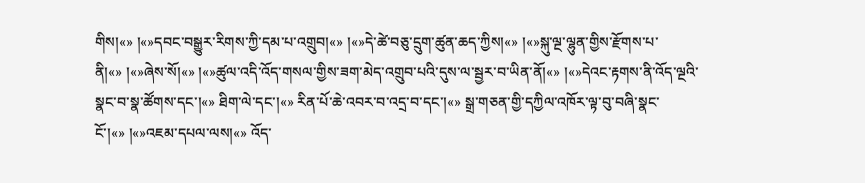གིས།«» །«»དབང་བསྒྱུར་རིགས་ཀྱི་དམ་པ་འགྲུབ།«» །«»དེ་ཚེ་བཅུ་དྲུག་ཚུན་ཆད་ཀྱིས།«» །«»སྐུ་ལྔ་ལྷུན་གྱིས་རྫོགས་པ་ནི།«» །«»ཞེས་སོ།«» །«»ཚུལ་འདི་འོད་གསལ་གྱིས་ཟག་མེད་འགྲུབ་པའི་དུས་ལ་སྦྱར་བ་ཡིན་ནོ།«» །«»དེའང་རྟགས་ནི་འོད་ལྔའི་སྣང་བ་སྣ་ཚོགས་དང་།«» ཐིག་ལེ་དང་།«» རིན་པོ་ཆེ་འབར་བ་འདྲ་བ་དང་།«» སྒྲ་གཅན་གྱི་དཀྱིལ་འཁོར་ལྟ་བུ་བཞི་སྣང་ངོ་།«» །«»འཇམ་དཔལ་ལས།«» འོད་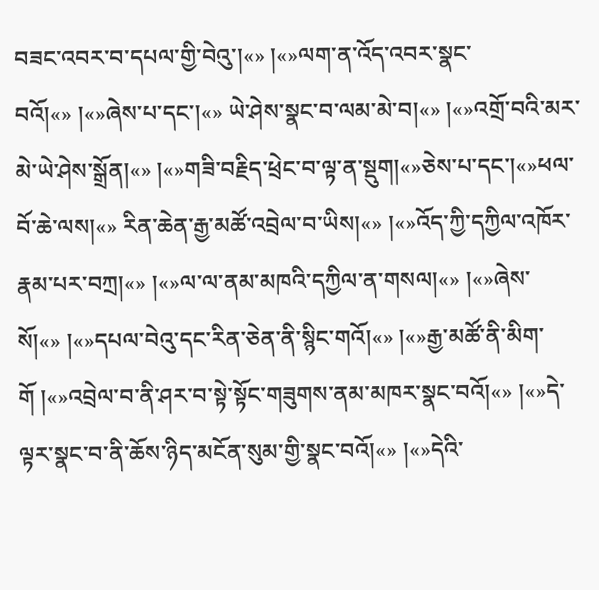བཟང་འབར་བ་དཔལ་གྱི་བེའུ་།«» །«»ལག་ན་འོད་འབར་སྣང་བའོ།«» །«»ཞེས་པ་དང་།«» ཡེ་ཤེས་སྣང་བ་ལམ་མེ་བ།«» །«»འགྲོ་བའི་མར་མེ་ཡེ་ཤེས་སྒྲོན།«» །«»གཟི་བརྗིད་ཕྲེང་བ་ལྟ་ན་སྡུག།«»ཅེས་པ་དང་།«»ཕལ་བོ་ཆེ་ལས།«» རིན་ཆེན་རྒྱ་མཚོ་འབྲེལ་བ་ཡིས།«» །«»འོད་ཀྱི་དཀྱིལ་འཁོར་རྣམ་པར་བཀྲ།«» །«»ལ་ལ་ནམ་མཁའི་དཀྱིལ་ན་གསལ།«» །«»ཞེས་སོ།«» །«»དཔལ་བེའུ་དང་རིན་ཅེན་ནི་སྙིང་གའོ།«» །«»རྒྱ་མཚོ་ནི་མིག་གོ །«»འབྲེལ་བ་ནི་ཤར་བ་སྟེ་སྟོང་གཟུགས་ནམ་མཁར་སྣང་བའོ།«» །«»དེ་ལྟར་སྣང་བ་ནི་ཆོས་ཉིད་མངོན་སུམ་གྱི་སྣང་བའོ།«» །«»དེའི་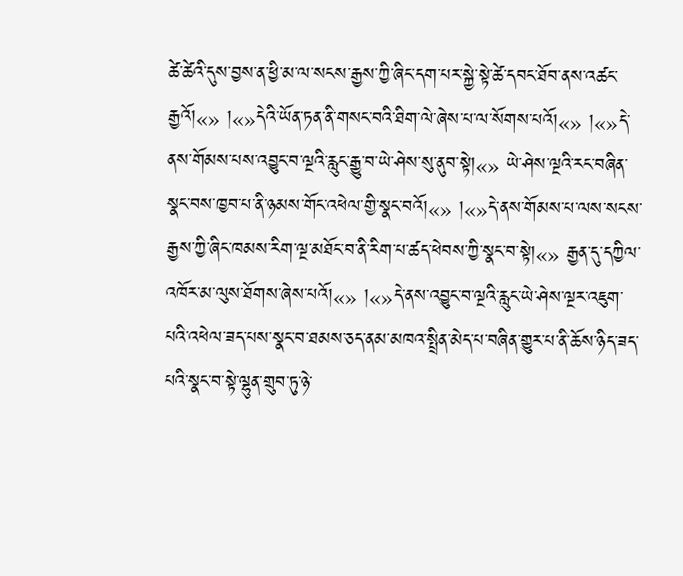ཚེ་ཚེའི་དུས་བྱས་ན་ཕྱི་མ་ལ་སངས་རྒྱས་ཀྱི་ཞིང་དག་པར་སྐྱེ་སྟེ་ཚེ་དབང་ཐོབ་ནས་འཚང་རྒྱའོ།«» །«»དེའི་ཡོན་ཏན་ནི་གསང་བའི་ཐིག་ལེ་ཞེས་པ་ལ་སོགས་པའོ།«» །«»དེ་ནས་གོམས་པས་འབྱུང་བ་ལྔའི་རླུང་རྒྱུ་བ་ཡེ་ཤེས་སུ་ནུབ་སྟེ།«» ཡེ་ཤེས་ལྔའི་རང་བཞིན་སྣང་བས་ཁྱབ་པ་ནི་ཉམས་གོང་འཕེལ་གྱི་སྣང་བའོ།«» །«»དེ་ནས་གོམས་པ་ལས་སངས་རྒྱས་ཀྱི་ཞིང་ཁམས་རིག་ལྔ་མཐོང་བ་ནི་རིག་པ་ཚད་ཕེབས་ཀྱི་སྣང་བ་སྟེ།«» རྒྱན་དུ་དཀྱིལ་འཁོར་མ་ལུས་ཐོགས་ཞེས་པའོ།«» །«»དེ་ནས་འབྱུང་བ་ལྔའི་རླུང་ཡེ་ཤེས་ལྔར་འཇུག་པའི་འཕེལ་ཟད་པས་སྣང་བ་ཐམས་ཅད་ནམ་མཁའ་སྤྲིན་མེད་པ་བཞིན་གྱུར་པ་ནི་ཆོས་ཉིད་ཟད་པའི་སྣང་བ་སྟེ་ལྷུན་གྲུབ་ཏུ་ཉེ་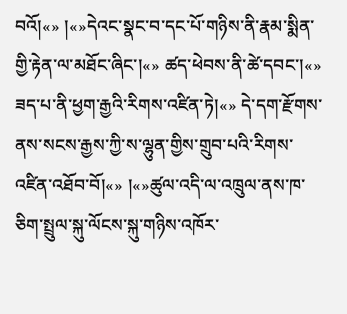བའོ།«» །«»དེའང་སྣང་བ་དང་པོ་གཉིས་ནི་རྣམ་སྨིན་གྱི་རྟེན་ལ་མཐོང་ཞིང་།«» ཚད་ཕེབས་ནི་ཚེ་དབང་།«» ཟད་པ་ནི་ཕྱག་རྒྱའི་རིགས་འཛིན་ཏེ།«» དེ་དག་རྫོགས་ནས་སངས་རྒྱས་ཀྱི་ས་ལྷུན་གྱིས་གྲུབ་པའི་རིགས་འཛིན་འཐོབ་བོ།«» །«»ཚུལ་འདི་ལ་འཁྲུལ་ནས་ཁ་ཅིག་སྤྲུལ་སྐུ་ལོངས་སྐུ་གཉིས་འཁོར་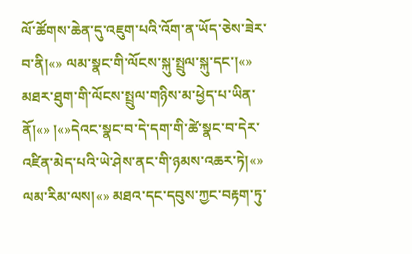ལོ་ཚོགས་ཆེན་དུ་འཇུག་པའི་འོག་ན་ཡོད་ཅེས་ཟེར་བ་ནི།«» ལམ་སྣང་གི་ལོངས་སྐུ་སྤྲུལ་སྐུ་དང་།«» མཐར་ཐུག་གི་ལོངས་སྤྲུལ་གཉིས་མ་ཕྱེད་པ་ཡིན་ ནོ།«» །«»དེའང་སྣང་བ་དེ་དག་གི་ཚེ་སྣང་བ་དེར་འཛིན་མེད་པའི་ཡེ་ཤེས་ནང་གི་ཉམས་འཆར་ཏེ།«» ལམ་རིམ་ལས།«» མཐའ་དང་དབུས་ཀྱང་བརྟག་ཏུ་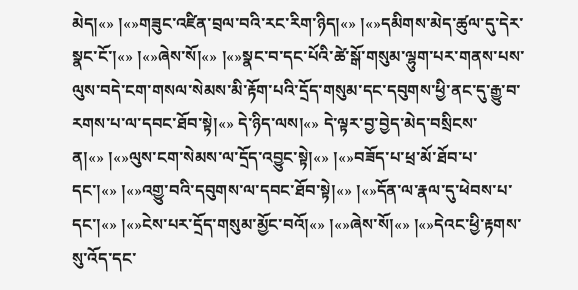མེད།«» །«»གཟུང་འཛིན་བྲལ་བའི་རང་རིག་ཉིད།«» །«»དམིགས་མེད་ཚུལ་དུ་དེར་སྣང་ངོ་།«» །«»ཞེས་སོ།«» །«»སྣང་བ་དང་པོའི་ཚེ་སྒོ་གསུམ་ལྷུག་པར་གནས་པས་ལུས་བདེ་ངག་གསལ་སེམས་མི་རྟོག་པའི་དྲོད་གསུམ་དང་དབུགས་ཕྱི་ནང་དུ་རྒྱུ་བ་རགས་པ་ལ་དབང་ཐོབ་སྟེ།«» དེ་ཉིད་ལས།«» དེ་ལྟར་བྱ་བྱེད་མེད་བསྲིངས་ན།«» །«»ལུས་ངག་སེམས་ལ་དྲོད་འབྱུང་སྟེ།«» །«»བཟོད་པ་ཕྲ་མོ་ཐོབ་པ་དང་།«» །«»འགྱུ་བའི་དབུགས་ལ་དབང་ཐོབ་སྟེ།«» །«»དོན་ལ་རྣལ་དུ་ཕེབས་པ་དང་།«» །«»ངེས་པར་དྲོད་གསུམ་མྱོང་བའོ།«» །«»ཞེས་སོ།«» །«»དེའང་ཕྱི་རྟགས་སུ་འོད་དང་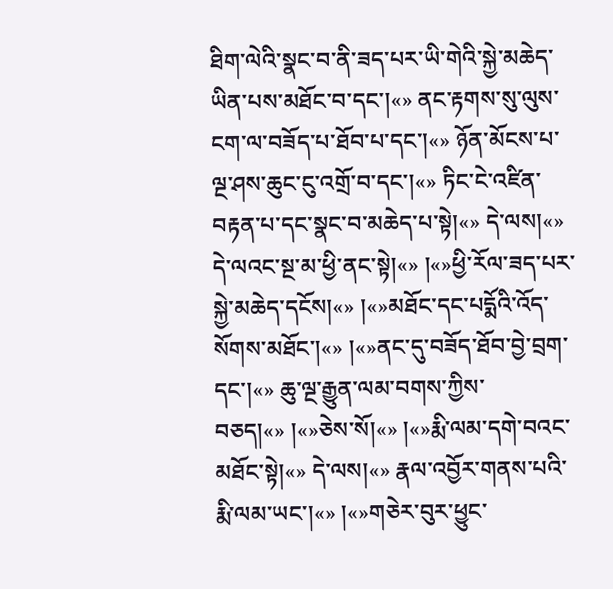ཐིག་ལེའི་སྣང་བ་ནི་ཟད་པར་ཡི་གེའི་སྐྱེ་མཆེད་ཡིན་པས་མཐོང་བ་དང་།«» ནང་རྟགས་སུ་ལུས་ངག་ལ་བཟོད་པ་ཐོབ་པ་དང་།«» ཉོན་མོངས་པ་ལྔ་ཤས་ཆུང་ངུ་འགྲོ་བ་དང་།«» ཏིང་ངེ་འཛིན་བརྟན་པ་དང་སྣང་བ་མཆེད་པ་སྟེ།«» དེ་ལས།«» དེ་ལའང་སྔ་མ་ཕྱི་ནང་སྟེ།«» །«»ཕྱི་རོལ་ཟད་པར་སྐྱེ་མཆེད་དངོས།«» །«»མཐོང་དང་པདྨོའི་འོད་སོགས་མཐོང་།«» །«»ནང་དུ་བཟོད་ཐོབ་བྱེ་བྲག་དང་།«» ཆུ་ལྔ་རྒྱུན་ལམ་བགས་ཀྱིས་བཅད།«» །«»ཅེས་སོ།«» །«»རྨི་ལམ་དགེ་བའང་མཐོང་སྟེ།«» དེ་ལས།«» རྣལ་འབྱོར་གནས་པའི་རྨི་ལམ་ཡང་།«» །«»གཅེར་བུར་ཕྱུང་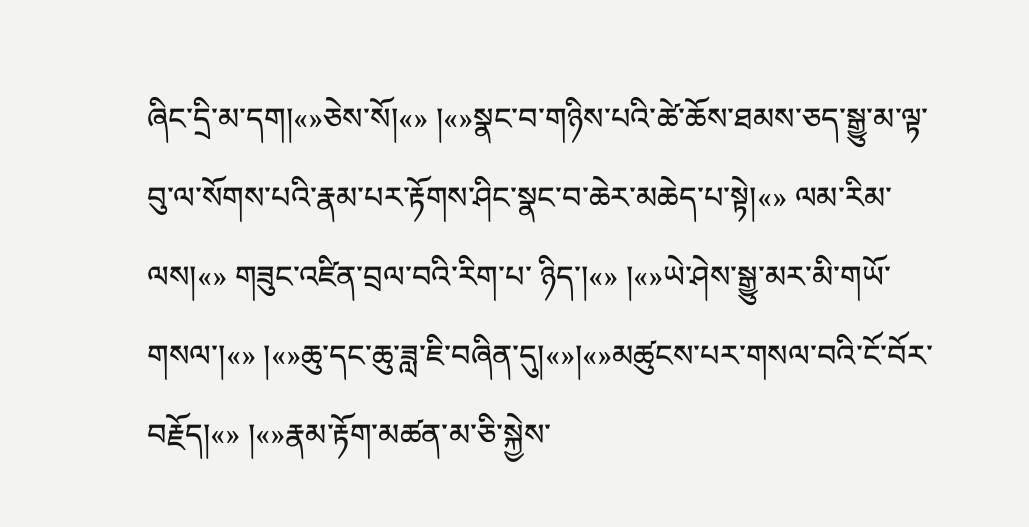ཞིང་དྲི་མ་དག།«»ཅེས་སོ།«» །«»སྣང་བ་གཉིས་པའི་ཚེ་ཆོས་ཐམས་ཅད་སྒྱུ་མ་ལྟ་བུ་ལ་སོགས་པའི་རྣམ་པར་རྟོགས་ཤིང་སྣང་བ་ཆེར་མཆེད་པ་སྟེ།«» ལམ་རིམ་ལས།«» གཟུང་འཛིན་བྲལ་བའི་རིག་པ་ ཉིད་།«» །«»ཡེ་ཤེས་སྒྱུ་མར་མི་གཡོ་གསལ་།«» །«»ཆུ་དང་ཆུ་ཟླ་ཇི་བཞིན་དུ།«»།«»མཚུངས་པར་གསལ་བའི་ངོ་བོར་བརྗོད།«» །«»རྣམ་རྟོག་མཚན་མ་ཅི་སྐྱེས་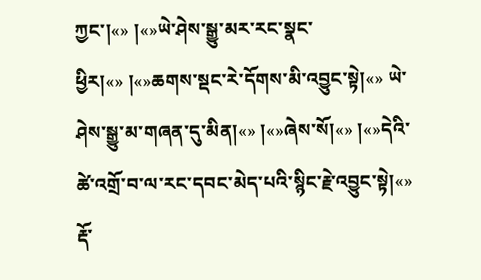ཀྱང་།«» །«»ཡེ་ཤེས་སྒྱུ་མར་རང་སྣང་ཕྱིར།«» །«»ཆགས་སྡང་རེ་དོགས་མི་འབྱུང་སྟེ།«» ཡེ་ཤེས་སྒྱུ་མ་གཞན་དུ་མིན།«» །«»ཞེས་སོ།«» །«»དེའི་ཚེ་འགྲོ་བ་ལ་རང་དབང་མེད་པའི་སྙིང་རྗེ་འབྱུང་སྟེ།«» རྡོ་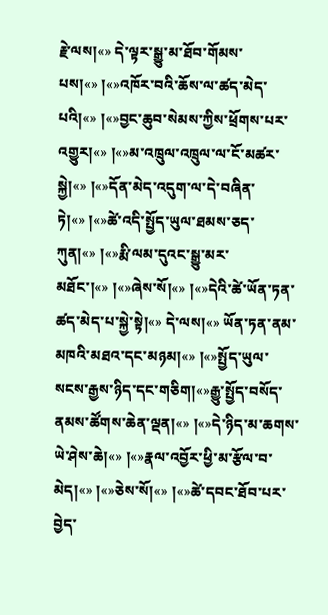རྗེ་ལས།«» དེ་ལྟར་སྒྱུ་མ་ཐོབ་གོམས་པས།«» །«»འཁོར་བའི་ཆོས་ལ་ཚད་མེད་པའི།«» །«»བྱང་ཆུབ་སེམས་ཀྱིས་ཕྲོགས་པར་འགྱུར།«» །«»མ་འཁྲུལ་འཁྲུལ་ལ་ངོ་མཚར་སྐྱེ།«» །«»དོན་མེད་འདུག་ལ་དེ་བཞིན་ཏེ།«» །«»ཚེ་འདི་སྤྱོད་ཡུལ་ཐམས་ཅད་ཀུན།«» །«»རྨི་ལམ་དུའང་སྒྱུ་མར་མཐོང་།«» །«»ཞེས་སོ།«» །«»དེའི་ཚེ་ཡོན་ཏན་ཚད་མེད་པ་སྐྱེ་སྟེ།«» དེ་ལས།«» ཡོན་ཏན་ནམ་མཁའི་མཐའ་དང་མཉམ།«» །«»སྤྱོད་ཡུལ་སངས་རྒྱས་ཉིད་དང་གཅིག།«»རྒྱུ་སྤྱོད་བསོད་ནམས་ཚོགས་ཆེན་ལྡན།«» །«»དེ་ཉིད་མ་ཆགས་ཡེ་ཤེས་ཆེ།«» །«»རྣལ་འབྱོར་ཕྱི་མ་རྩོལ་བ་མེད།«» །«»ཅེས་སོ།«» །«»ཚེ་དབང་ཐོབ་པར་བྱེད་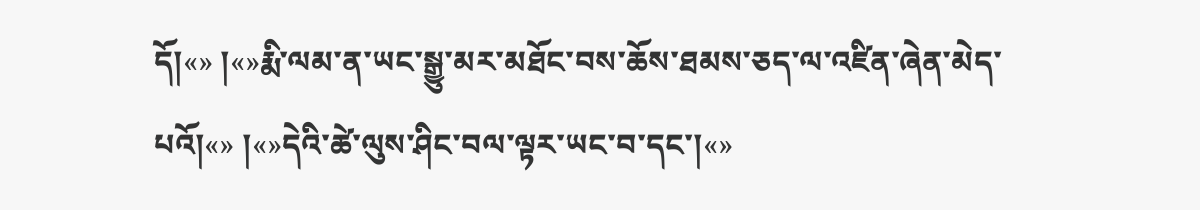དོ།«» །«»རྨི་ལམ་ན་ཡང་སྒྱུ་མར་མཐོང་བས་ཆོས་ཐམས་ཅད་ལ་འཛིན་ཞེན་མེད་པའོ།«» །«»དེའི་ཚེ་ལུས་ཤིང་བལ་ལྟར་ཡང་བ་དང་།«»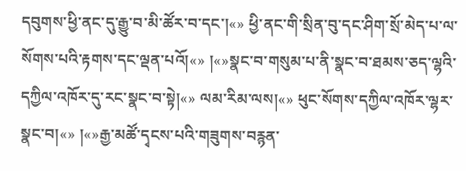དབུགས་ཕྱི་ནང་དུ་རྒྱུ་བ་མི་ཚོར་བ་དང་།«» ཕྱི་ནང་གི་སྲིན་བུ་དང་ཤིག་སྲོ་མེད་པ་ལ་སོགས་པའི་རྟགས་དང་ལྡན་པའོ།«» །«»སྣང་བ་གསུམ་པ་ནི་སྣང་བ་ཐམས་ཅད་ལྷའི་དཀྱིལ་འཁོར་དུ་རང་སྣང་བ་སྟེ།«» ལམ་རིམ་ལས།«» ཕུང་སོགས་དཀྱིལ་འཁོར་ལྷར་སྣང་བ།«» །«»རྒྱ་མཚོ་དྭངས་པའི་གཟུགས་བརྙན་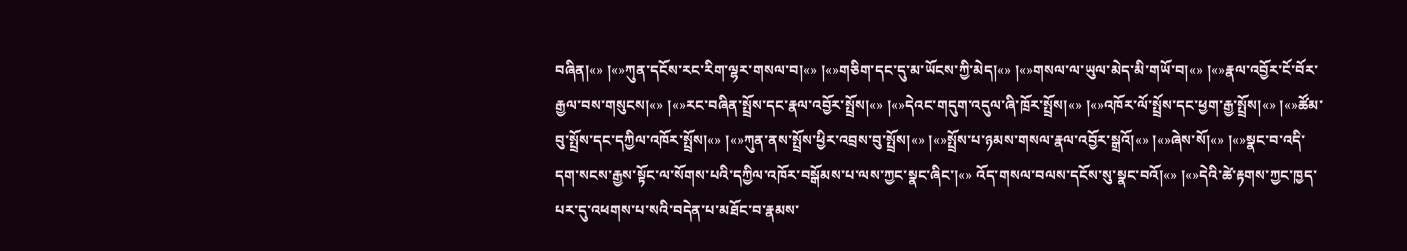བཞིན།«» །«»ཀུན་དངོས་རང་རིག་ལྷར་གསལ་བ།«» །«»གཅིག་དང་དུ་མ་ཡོངས་ཀྱི་མེད།«» །«»གསལ་ལ་ཡུལ་མེད་མི་གཡོ་བ།«» །«»རྣལ་འབྱོར་ངོ་བོར་རྒྱལ་བས་གསུངས།«» །«»རང་བཞིན་སྤྲོས་དང་རྣལ་འབྱོར་སྤྲོས།«» །«»དེའང་གདུག་འདུལ་ཞི་ཁྲོར་སྤྲོས།«» །«»འཁོར་ལོ་སྤྲོས་དང་ཕྱག་རྒྱ་སྤྲོས།«» །«»ཚོམ་བུ་སྤྲོས་དང་དཀྱིལ་འཁོར་སྤྲོས།«» །«»ཀུན་ནས་སྤྲོས་ཕྱིར་འབྲས་བུ་སྤྲོས།«» །«»སྤྲོས་པ་ཉམས་གསལ་རྣལ་འབྱོར་སྒྲའོ།«» །«»ཞེས་སོ།«» །«»སྣང་བ་འདི་དག་སངས་རྒྱས་སྟོང་ལ་སོགས་པའི་དཀྱིལ་འཁོར་བསྒོམས་པ་ལས་ཀྱང་སྣང་ཞིང་།«» འོད་གསལ་བལས་དངོས་སུ་སྣང་བའོ།«» །«»དེའི་ཚེ་རྟགས་ཀྱང་ཁྱད་པར་དུ་འཕགས་པ་སའི་བདེན་པ་མཐོང་བ་རྣམས་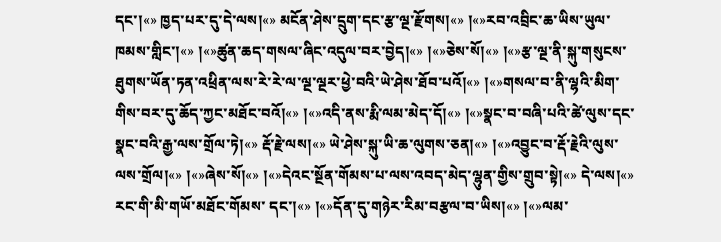དང་།«» ཁྱད་པར་དུ་དེ་ལས།«» མངོན་ཤེས་དྲུག་དང་རྩ་ལྔ་རྫོགས།«» །«»རབ་འབྲིང་ཆ་ཡིས་ཡུལ་ཁམས་གླིང་།«» །«»ཚུན་ཆད་གསལ་ཞིང་འདུལ་བར་བྱེད།«» །«»ཅེས་སོ།«» །«»རྩ་ལྔ་ནི་སྐུ་གསུངས་ཐུགས་ཡོན་ཏན་འཕྲིན་ལས་རེ་རེ་ལ་ལྔ་ལྔར་ཕྱེ་བའི་ཡེ་ཤེས་ཐོབ་པའོ།«» །«»གསལ་བ་ནི་ལྷའི་མིག་གིས་བར་དུ་ཆོད་ཀྱང་མཐོང་བའོ།«» །«»འདི་ནས་རྨི་ལམ་མེད་དོ།«» །«»སྣང་བ་བཞི་པའི་ཚེ་ལུས་དང་སྣང་བའི་རྒྱ་ལས་གྲོལ་ཏེ།«» རྡོ་རྗེ་ལས།«» ཡེ་ཤེས་སྐུ་ཡི་ཆ་ལུགས་ཅན།«» །«»འབྱུང་བ་རྡོ་རྗེའི་ལུས་ལས་གྲོལ།«» །«»ཞེས་སོ།«» །«»དེའང་སྔོན་གོམས་པ་ལས་འབད་མེད་ལྷུན་གྱིས་གྲུབ་སྟེ།«» དེ་ལས།«» རང་གི་མི་གཡོ་མཐོང་གོམས་ དང་།«» །«»དོན་དུ་གཉེར་རིམ་བརྩལ་བ་ཡིས།«» །«»ལམ་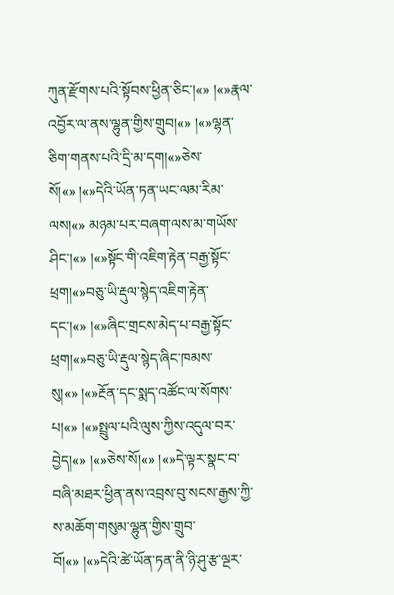ཀུན་རྫོགས་པའི་སྟོབས་ཕྱིན་ཅིང་།«» །«»རྣལ་འབྱོར་ལ་ནས་ལྷུན་གྱིས་གྲུབ།«» །«»ལྷན་ཅིག་གནས་པའི་དྲི་མ་དག།«»ཅེས་སོ།«» །«»དེའི་ཡོན་ཏན་ཡང་ལམ་རིམ་ལས།«» མཉམ་པར་བཞག་ལས་མ་གཡོས་ཤིང་།«» །«»སྟོང་གི་འཇིག་རྟེན་བརྒྱ་སྟོང་ཕྲག།«»བཅུ་ཡི་རྡུལ་སྙེད་འཇིག་རྟེན་དང་།«» །«»ཞིང་གྲངས་མེད་པ་བརྒྱ་སྟོང་ཕྲག།«»བཅུ་ཡི་རྡུལ་སྙེད་ཞིང་ཁམས་སུ།«» །«»རྔོན་དང་སྨད་འཚོང་ལ་སོགས་པ།«» །«»སྤྲུལ་པའི་ལུས་ཀྱིས་འདུལ་བར་བྱེད།«» །«»ཅེས་སོ།«» །«»དེ་ལྟར་སྣང་བ་བཞི་མཐར་ཕྱིན་ནས་འབྲས་བུ་སངས་རྒྱས་ཀྱི་ས་མཆོག་གསུམ་ལྷུན་གྱིས་གྲུབ་བོ།«» །«»དེའི་ཚེ་ཡོན་ཏན་ནི་ཉི་ཤུ་རྩ་ལྔར་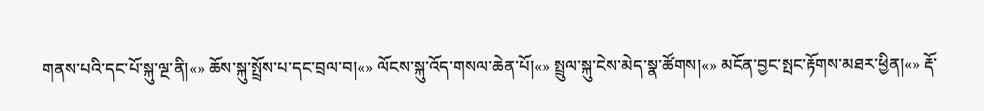གནས་པའི་དང་པོ་སྐུ་ལྔ་ནི།«» ཆོས་སྐུ་སྤྲོས་པ་དང་བྲལ་བ།«» ལོངས་སྐུ་འོད་གསལ་ཆེན་པོ།«» སྤྲུལ་སྐུ་ངེས་མེད་སྣ་ཚོགས།«» མངོན་བྱང་སྤང་རྟོགས་མཐར་ཕྱིན།«» རྡོ་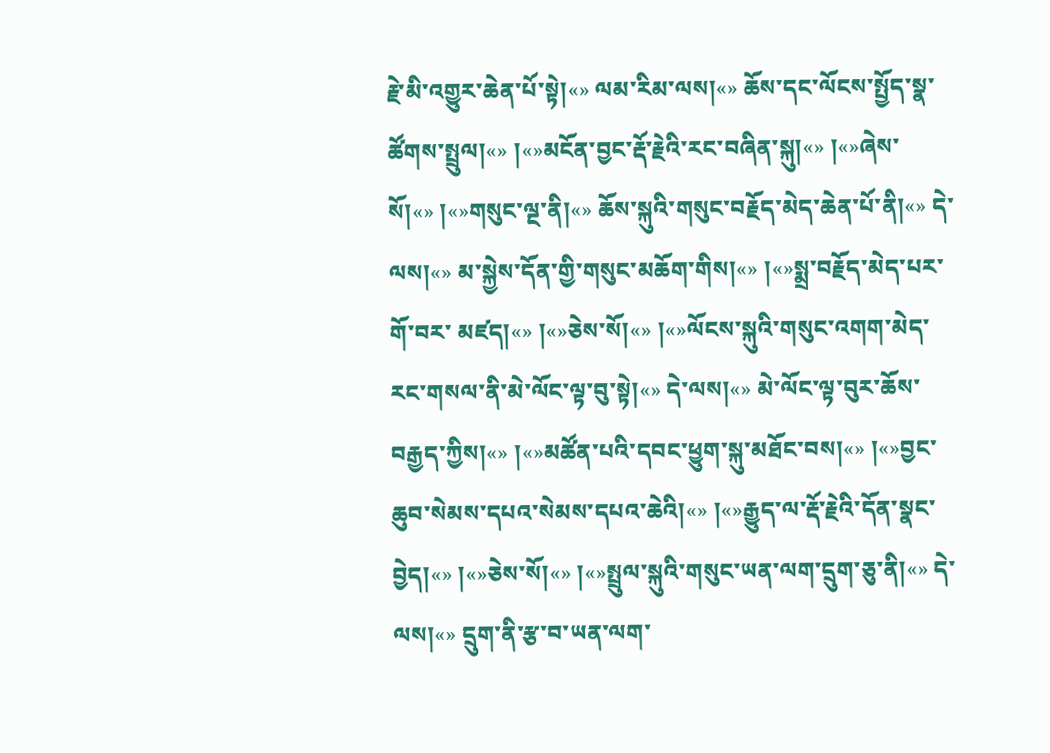རྗེ་མི་འགྱུར་ཆེན་པོ་སྟེ།«» ལམ་རིམ་ལས།«» ཆོས་དང་ལོངས་སྤྱོད་སྣ་ཚོགས་སྤྲུལ།«» །«»མངོན་བྱང་རྡོ་རྗེའི་རང་བཞིན་སྐུ།«» །«»ཞེས་སོ།«» །«»གསུང་ལྔ་ནི།«» ཆོས་སྐུའི་གསུང་བརྗོད་མེད་ཆེན་པོ་ནི།«» དེ་ལས།«» མ་སྐྱེས་དོན་གྱི་གསུང་མཆོག་གིས།«» །«»སྨྲ་བརྗོད་མེད་པར་གོ་བར་ མཛད།«» །«»ཅེས་སོ།«» །«»ལོངས་སྐུའི་གསུང་འགག་མེད་རང་གསལ་ནི་མེ་ལོང་ལྟ་བུ་སྟེ།«» དེ་ལས།«» མེ་ལོང་ལྟ་བུར་ཆོས་བརྒྱད་ཀྱིས།«» །«»མཚོན་པའི་དབང་ཕྱུག་སྐུ་མཐོང་བས།«» །«»བྱང་ཆུབ་སེམས་དཔའ་སེམས་དཔའ་ཆེའི།«» །«»རྒྱུད་ལ་རྡོ་རྗེའི་དོན་སྣང་བྱེད།«» །«»ཅེས་སོ།«» །«»སྤྲུལ་སྐུའི་གསུང་ཡན་ལག་དྲུག་ཅུ་ནི།«» དེ་ལས།«» དྲུག་ནི་རྩ་བ་ཡན་ལག་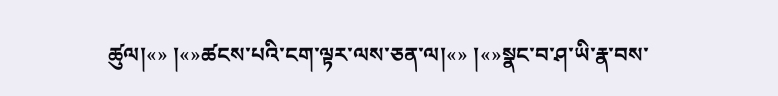ཚུལ།«» །«»ཚངས་པའི་ངག་ལྟར་ལས་ཅན་ལ།«» །«»སྣང་བ་ཤ་ཡི་རྣ་བས་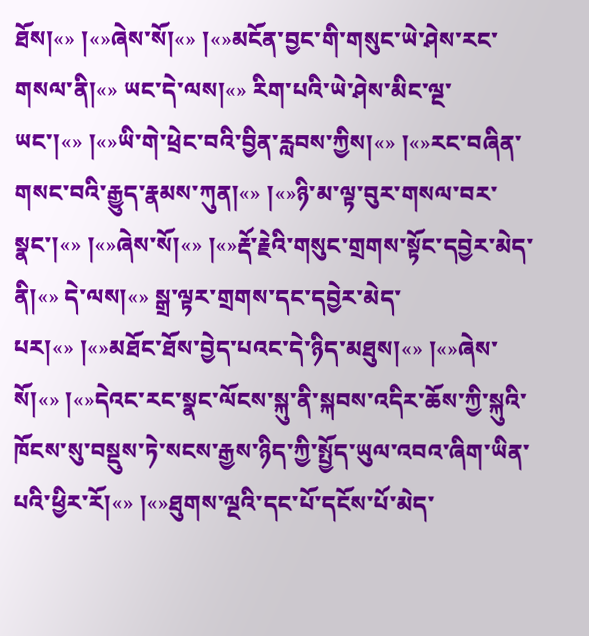ཐོས།«» །«»ཞེས་སོ།«» །«»མངོན་བྱང་གི་གསུང་ཡེ་ཤེས་རང་གསལ་ནི།«» ཡང་དེ་ལས།«» རིག་པའི་ཡེ་ཤེས་མིང་ལྔ་ཡང་།«» །«»ཡི་གེ་ཕྲེང་བའི་བྱིན་རླབས་ཀྱིས།«» །«»རང་བཞིན་གསང་བའི་རྒྱུད་རྣམས་ཀུན།«» །«»ཉི་མ་ལྟ་བུར་གསལ་བར་སྣང་།«» །«»ཞེས་སོ།«» །«»རྡོ་རྗེའི་གསུང་གྲགས་སྟོང་དབྱེར་མེད་ནི།«» དེ་ལས།«» སྒྲ་ལྟར་གྲགས་དང་དབྱེར་མེད་པར།«» །«»མཐོང་ཐོས་བྱེད་པའང་དེ་ཉིད་མཐུས།«» །«»ཞེས་སོ།«» །«»དེའང་རང་སྣང་ལོངས་སྐུ་ནི་སྐབས་འདིར་ཆོས་ཀྱི་སྐུའི་ཁོངས་སུ་བསྡུས་ཏེ་སངས་རྒྱས་ཉིད་ཀྱི་སྤྱོད་ཡུལ་འབའ་ཞིག་ཡིན་པའི་ཕྱིར་རོ།«» །«»ཐུགས་ལྔའི་དང་པོ་དངོས་པོ་མེད་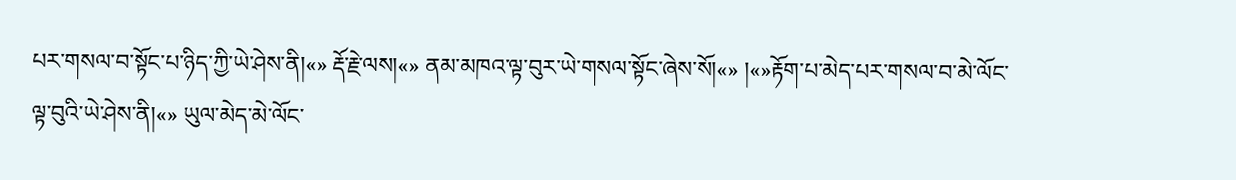པར་གསལ་བ་སྟོང་པ་ཉིད་ཀྱི་ཡེ་ཤེས་ནི།«» རྡོ་རྗེ་ལས།«» ནམ་མཁའ་ལྟ་བུར་ཡེ་གསལ་སྟོང་ཞེས་སོ།«» །«»རྟོག་པ་མེད་པར་གསལ་བ་མེ་ལོང་ལྟ་བུའི་ཡེ་ཤེས་ནི།«» ཡུལ་མེད་མེ་ལོང་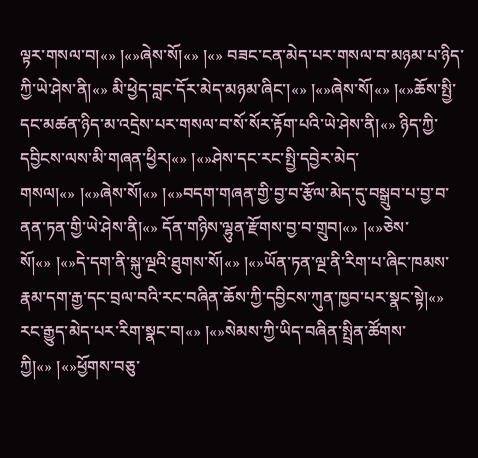ལྟར་གསལ་བ།«» །«»ཞེས་སོ།«» །«» བཟང་ངན་མེད་པར་གསལ་བ་མཉམ་པ་ཉིད་ཀྱི་ཡེ་ཤེས་ནི།«» མི་ཕྱེད་བླང་དོར་མེད་མཉམ་ཞིང་།«» །«»ཞེས་སོ།«» །«»ཆོས་སྤྱི་དང་མཚན་ཉིད་མ་འདྲེས་པར་གསལ་བ་སོ་སོར་རྟོག་པའི་ཡེ་ཤེས་ནི།«» ཉིད་ཀྱི་དབྱིངས་ལས་མི་གཞན་ཕྱིར།«» །«»ཤེས་དང་རང་སྤྱི་དབྱེར་མེད་གསལ།«» །«»ཞེས་སོ།«» །«»བདག་གཞན་གྱི་བྱ་བ་རྩོལ་མེད་དུ་བསྒྲུབ་པ་བྱ་བ་ནན་ཏན་གྱི་ཡེ་ཤེས་ནི།«» དོན་གཉིས་ལྷུན་རྫོགས་བྱ་བ་གྲུབ།«» །«»ཅེས་སོ།«» །«»དེ་དག་ནི་སྐུ་ལྔའི་ཐུགས་སོ།«» །«»ཡོན་ཏན་ལྔ་ནི་རིག་པ་ཞིང་ཁམས་རྣམ་དག་རྒྱ་དང་བྲལ་བའི་རང་བཞིན་ཆོས་ཀྱི་དབྱིངས་ཀུན་ཁྱབ་པར་སྣང་སྟེ།«» རང་རྒྱུད་མེད་པར་རིག་སྣང་བ།«» །«»སེམས་ཀྱི་ཡིད་བཞིན་སྤྲིན་ཚོགས་ཀྱི།«» །«»ཕྱོགས་བཅུ་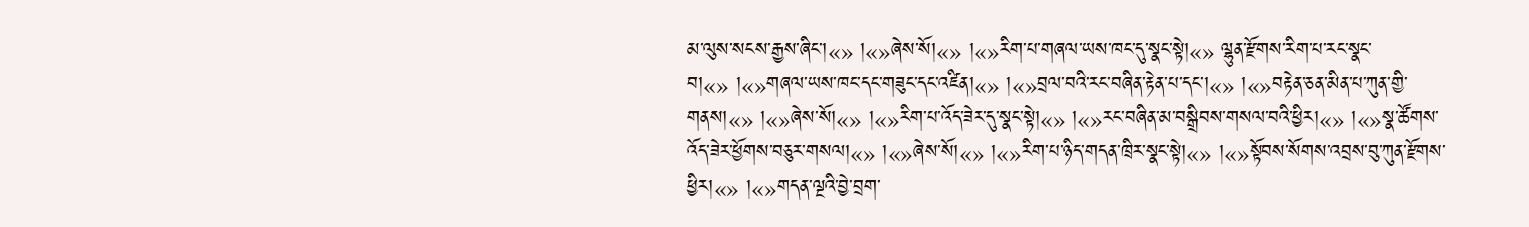མ་ལུས་སངས་རྒྱས་ཞིང་།«» །«»ཞེས་སོ།«» །«»རིག་པ་གཞལ་ཡས་ཁང་དུ་སྣང་སྟེ།«» ལྷུན་རྫོགས་རིག་པ་རང་སྣང་བ།«» །«»གཞལ་ཡས་ཁང་དང་གཟུང་དང་འཛིན།«» །«»བྲལ་བའི་རང་བཞིན་རྟེན་པ་དང་།«» །«»བརྟེན་ཅན་མིན་པ་ཀུན་གྱི་གནས།«» །«»ཞེས་སོ།«» །«»རིག་པ་འོད་ཟེར་དུ་སྣང་སྟེ།«» །«»རང་བཞིན་མ་བསྒྲིབས་གསལ་བའི་ཕྱིར།«» །«»སྣ་ཚོགས་འོད་ཟེར་ཕྱོགས་བཅུར་གསལ།«» །«»ཞེས་སོ།«» །«»རིག་པ་ཉིད་གདན་ཁྲིར་སྣང་སྟེ།«» །«»སྟོབས་སོགས་འབྲས་བུ་ཀུན་རྫོགས་ཕྱིར།«» །«»གདན་ལྔའི་བྱེ་བྲག་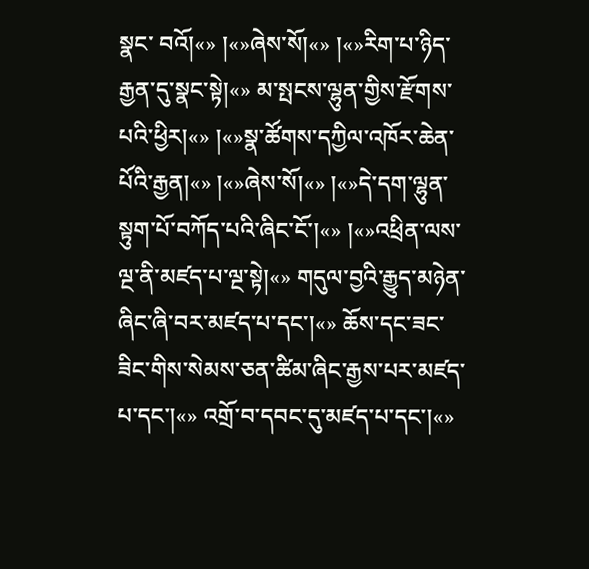སྣང་ བའོ།«» །«»ཞེས་སོ།«» །«»རིག་པ་ཉིད་རྒྱན་དུ་སྣང་སྟེ།«» མ་སྤངས་ལྷུན་གྱིས་རྫོགས་པའི་ཕྱིར།«» །«»སྣ་ཚོགས་དཀྱིལ་འཁོར་ཆེན་པོའི་རྒྱན།«» །«»ཞེས་སོ།«» །«»དེ་དག་ལྷུན་སྟུག་པོ་བཀོད་པའི་ཞིང་ངོ་།«» །«»འཕྲིན་ལས་ལྔ་ནི་མཛད་པ་ལྔ་སྟེ།«» གདུལ་བྱའི་རྒྱུད་མཉེན་ཞིང་ཞི་བར་མཛད་པ་དང་།«» ཆོས་དང་ཟང་ཟིང་གིས་སེམས་ཅན་ཚིམ་ཞིང་རྒྱས་པར་མཛད་པ་དང་།«» འགྲོ་བ་དབང་དུ་མཛད་པ་དང་།«»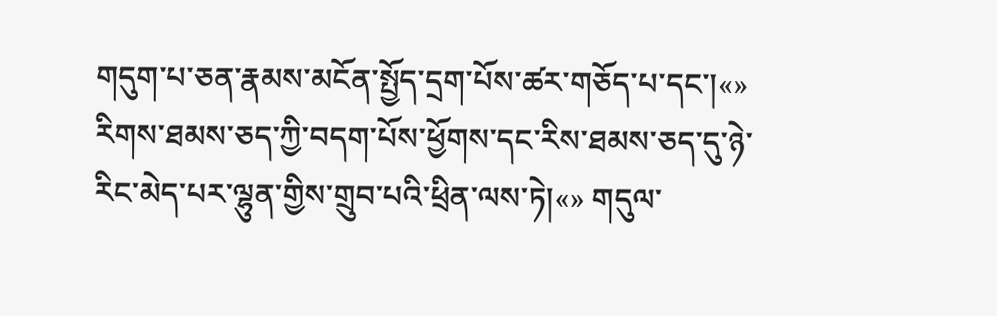གདུག་པ་ཅན་རྣམས་མངོན་སྤྱོད་དྲག་པོས་ཚར་གཅོད་པ་དང་།«» རིགས་ཐམས་ཅད་ཀྱི་བདག་པོས་ཕྱོགས་དང་རིས་ཐམས་ཅད་དུ་ཉེ་རིང་མེད་པར་ལྷུན་གྱིས་གྲུབ་པའི་ཕྲིན་ལས་ཏེ།«» གདུལ་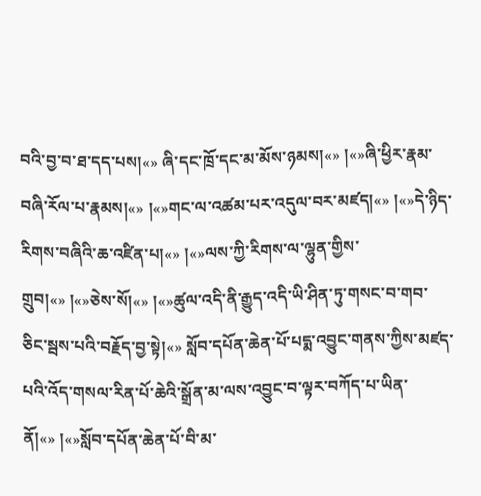བའི་བྱ་བ་ཐ་དད་པས།«» ཞི་དང་ཁྲོ་དང་མ་མོས་ཉམས།«» །«»ཞི་ཕྱིར་རྣམ་བཞི་རོལ་པ་རྣམས།«» །«»གང་ལ་འཚམ་པར་འདུལ་བར་མཛད།«» །«»དེ་ཉིད་རིགས་བཞིའི་ཆ་འཛིན་པ།«» །«»ལས་ཀྱི་རིགས་ལ་ལྷུན་གྱིས་གྲུབ།«» །«»ཅེས་སོ།«» །«»ཚུལ་འདི་ནི་རྒྱུད་འདི་ཡི་ཤིན་ཏུ་གསང་བ་གབ་ཅིང་སྦས་པའི་བརྗོད་བྱ་སྟེ།«» སློབ་དཔོན་ཆེན་པོ་པདྨ་འབྱུང་གནས་ཀྱིས་མཛད་པའི་འོད་གསལ་རིན་པོ་ཆེའི་སྒྲོན་མ་ལས་འབྱུང་བ་ལྟར་བཀོད་པ་ཡིན་ནོ།«» །«»སློབ་དཔོན་ཆེན་པོ་བི་མ་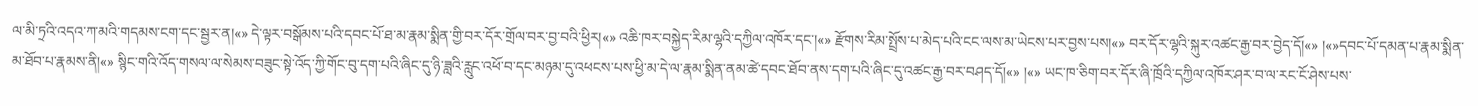ལ་མི་ཏྲའི་འདའ་ཀ་མའི་གདམས་ངག་དང་སྦྱར་ན།«» དེ་ལྟར་བསྒོམས་པའི་དབང་པོ་ཐ་མ་རྣམ་སྨིན་གྱི་བར་དོར་གྲོལ་བར་བྱ་བའི་ཕྱིར།«» འཆི་ཁར་བསྐྱེད་རིམ་ལྷའི་དཀྱིལ་འཁོར་དང་།«» རྫོགས་རིམ་སྤྲོས་པ་མེད་པའི་ངང་ལས་མ་ཡེངས་པར་བྱས་པས།«» བར་དོར་ལྷའི་སྐུར་འཚང་རྒྱ་བར་བྱེད་དོ།«» །«»དབང་པོ་དམན་པ་རྣམ་སྨིན་མ་ཐོབ་པ་རྣམས་ནི།«» སྙིང་གའི་འོད་གསལ་ལ་སེམས་བཟུང་སྟེ་འོད་ཀྱི་གོང་བུ་དག་པའི་ཞིང་དུ་ཉི་ཟླའི་རླུང་འཕོ་བ་དང་མཉམ་དུ་འཕངས་པས་ཕྱི་མ་དེ་ལ་རྣམ་སྨིན་ནམ་ཚེ་དབང་ཐོབ་ནས་དག་པའི་ཞིང་དུ་འཚང་རྒྱ་བར་བཤད་དོ།«» །«» ཡང་ཁ་ཅིག་བར་དོར་ཞི་ཁྲོའི་དཀྱིལ་འཁོར་ཤར་བ་ལ་རང་ངོ་ཤེས་པས་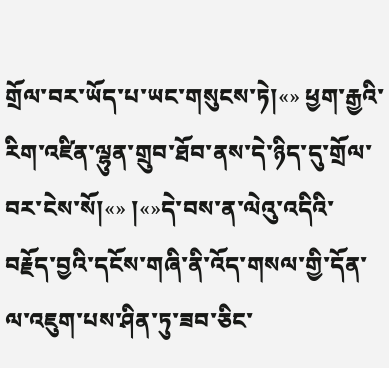གྲོལ་བར་ཡོད་པ་ཡང་གསུངས་ཏེ།«» ཕྱག་རྒྱའི་རིག་འཛིན་ལྷུན་གྲུབ་ཐོབ་ནས་དེ་ཉིད་དུ་གྲོལ་བར་ངེས་སོ།«» །«»དེ་བས་ན་ལེའུ་འདིའི་བརྗོད་བྱའི་དངོས་གཞི་ནི་འོད་གསལ་གྱི་དོན་ལ་འཇུག་པས་ཤིན་ཏུ་ཟབ་ཅིང་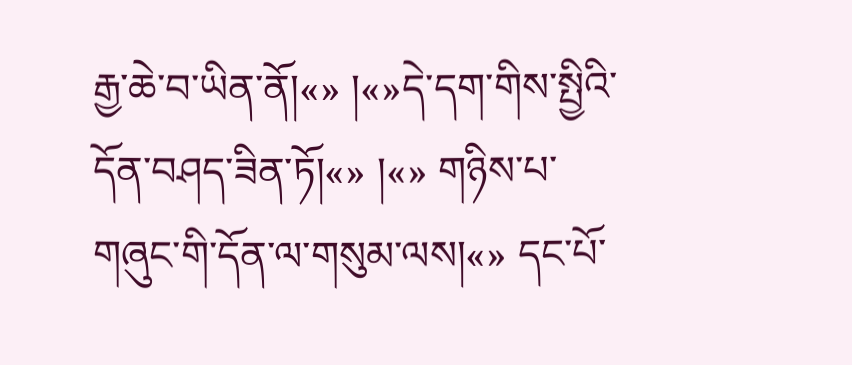རྒྱ་ཆེ་བ་ཡིན་ནོ།«» །«»དེ་དག་གིས་སྤྱིའི་དོན་བཤད་ཟིན་ཏོ།«» །«» གཉིས་པ་གཞུང་གི་དོན་ལ་གསུམ་ལས།«» དང་པོ་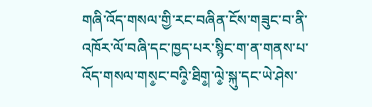གཞི་འོད་གསལ་གྱི་རང་བཞིན་ངོས་གཟུང་བ་ནི་འཁོར་ལོ་བཞི་དང་ཁྱད་པར་སྙིང་ག་ན་གནས་པ་འོད་གསལ་གས༵ང་བའི༵་ཐིག༵་ལེ༵་སྐུ་དང་ཡེ་ཤེས་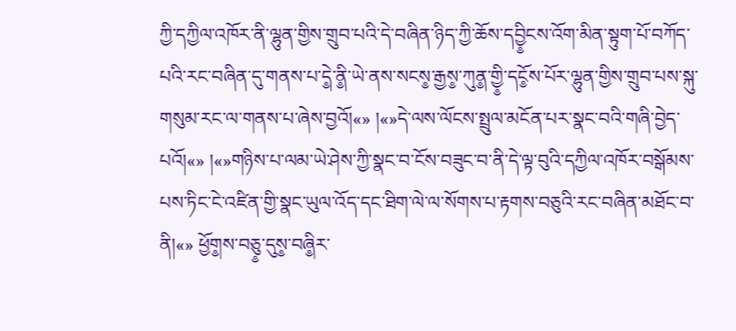ཀྱི་དཀྱིལ་འཁོར་ནི་ལྷུན་གྱིས་གྲུབ་པའི་དེ་བཞིན་ཉིད་ཀྱི་ཆོས་དབྱི༵ངས་འོག་མིན་སྟུག་པོ་བཀོད་པའི་རང་བཞིན་དུ་གནས་པ་དེ༵་ནི༵་ཡེ་ནས་སངས༵་རྒྱས༵་ཀུན༵་གྱི༵་དངོ༵ས་པོར་ལྷུན་གྱིས་གྲུབ་པས་སྐུ་གསུམ་རང་ལ་གནས་པ་ཞེས་བྱའོ།«» །«»དེ་ལས་ལོངས་སྤྲུལ་མངོན་པར་སྣང་བའི་གཞི་བྱེད་པའོ།«» །«»གཉིས་པ་ལམ་ཡེ་ཤེས་ཀྱི་སྣང་བ་ངོས་བཟུང་བ་ནི་དེ་ལྟ་བུའི་དཀྱིལ་འཁོར་བསྒོམས་པས་ཏིང་ངེ་འཛིན་གྱི་སྣང་ཡུལ་འོད་དང་ཐིག་ལེ་ལ་སོགས་པ་རྟགས་བཅུའི་རང་བཞིན་མཐོང་བ་ནི།«» ཕྱོག༵ས་བཅུ༵་དུས༵་བཞི༵ར་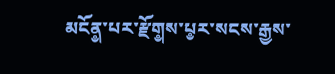མངོན༵་པར་རྫོག༵ས་པ༵ར་སངས་རྒྱས་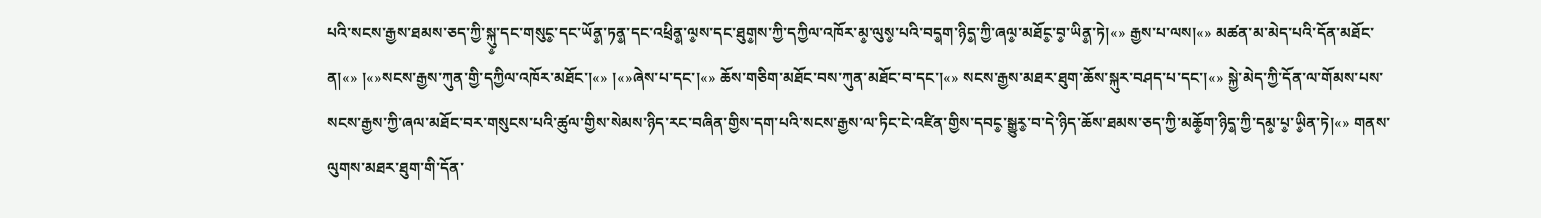པའི་སངས་རྒྱས་ཐམས་ཅད་ཀྱི་སྐུ༵་དང་གསུང༵་དང་ཡོན༵་ཏན༵་དང་འཕྲིན༵་ལ༵ས་དང་ཐུག༵ས་ཀྱི་དཀྱིལ་འཁོར་མ༵་ལུས༵་པའི་བད༵ག་ཉིད༵་ཀྱི་ཞལ༵་མཐོང༵་བ༵་ཡིན༵་ཏེ།«» རྒྱས་པ་ལས།«» མཚན་མ་མེད་པའི་དོན་མཐོང་ན།«» །«»སངས་རྒྱས་ཀུན་གྱི་དཀྱིལ་འཁོར་མཐོང་།«» །«»ཞེས་པ་དང་།«» ཆོས་གཅིག་མཐོང་བས་ཀུན་མཐོང་བ་དང་།«» སངས་རྒྱས་མཐར་ཐུག་ཆོས་སྐུར་བཤད་པ་དང་།«» སྐྱེ་མེད་ཀྱི་དོན་ལ་གོམས་པས་སངས་རྒྱས་ཀྱི་ཞལ་མཐོང་བར་གསུངས་པའི་ཚུལ་གྱིས་སེམས་ཉིད་རང་བཞིན་གྱིས་དག་པའི་སངས་རྒྱས་ལ་ཏིང་ངེ་འཛིན་གྱིས་དབང༵་སྒྱུར༵་བ་དེ་ཉིད་ཆོས་ཐམས་ཅད་ཀྱི་མཆོ༵ག་ཉིད༵་ཀྱི་དམ༵་པ༵་ཡི༵ན་ཏེ།«» གནས་ལུགས་མཐར་ཐུག་གི་དོན་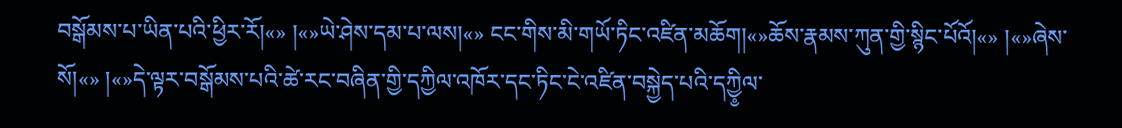བསྒོམས་པ་ཡིན་པའི་ཕྱིར་རོ།«» །«»ཡེ་ཤེས་དམ་པ་ལས།«» ངང་གིས་མི་གཡོ་ཏིང་འཛིན་མཆོག།«»ཆོས་རྣམས་ཀུན་གྱི་སྙིང་པོའོ།«» །«»ཞེས་སོ།«» །«»དེ་ལྟར་བསྒོམས་པའི་ཚེ་རང་བཞིན་གྱི་དཀྱིལ་འཁོར་དང་ཏིང་ངེ་འཛིན་བསྐྱེད་པའི་དཀྱི༵ལ་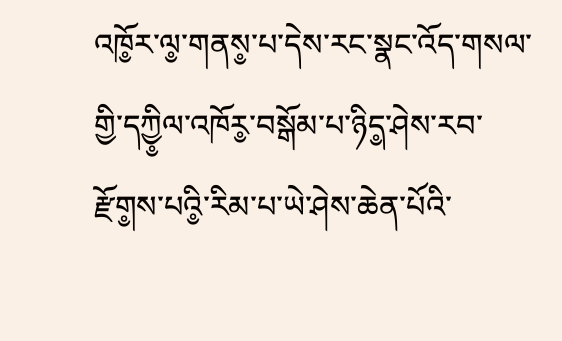འཁོ༵ར་ལ༵་གནས༵་པ་དེས་རང་སྣང་འོད་གསལ་གྱི་དཀྱི༵ལ་འཁོར༵་བསྒོམ་པ་ཉིད༵་ཤེས་རབ་རྫོག༵ས་པའི༵་རིམ་པ་ཡེ་ཤེས་ཆེན་པོའི་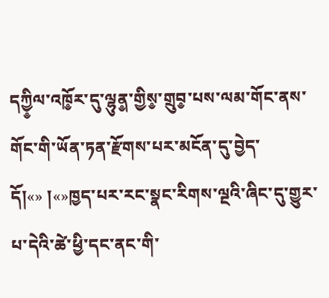དཀྱི༵ལ་འཁོ༵ར་དུ་ལྷུན༵་གྱིས༵་གྲུབ༵་པས་ལམ་གོང་ནས་གོང་གི་ཡོན་ཏན་རྫོགས་པར་མངོན་དུ་བྱེད་དོ།«» །«»ཁྱད་པར་རང་སྣང་རིགས་ལྔའི་ཞིང་དུ་གྱུར་པ་དེའི་ཚེ་ཕྱི་དང་ནང་གི་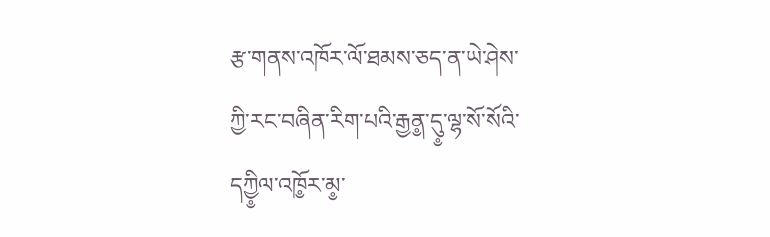རྩ་གནས་འཁོར་ལོ་ཐམས་ཅད་ན་ཡེ་ཤེས་ཀྱི་རང་བཞིན་རིག་པའི་རྒྱན༵་དུ༵་ལྷ་སོ་སོའི་དཀྱི༵ལ་འཁོ༵ར་མ༵་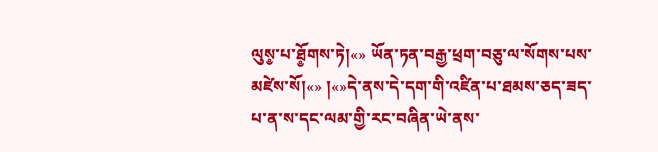ལུས༵་པ་ཐོ༵གས་ཏེ།«» ཡོན་ཏན་བརྒྱ་ཕྲག་བཅུ་ལ་སོགས་པས་མཛེས་སོ།«» །«»དེ་ནས་དེ་དག་གི་འཛིན་པ་ཐམས་ཅད་ཟད་པ་ན་ས་དང་ལམ་གྱི་རང་བཞིན་ཡེ་ནས་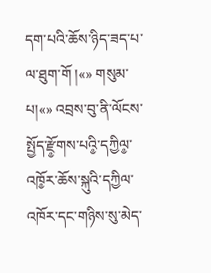དག་པའི་ཆོས་ཉིད་ཟད་པ་ལ་ཐུག་གོ །«» གསུམ་པ།«» འབྲས་བུ་ནི་ལོངས་སྤྱོད་རྫོ༵གས་པའི༵་དཀྱིལ༵་འཁོ༵ར་ཆོས་སྐུའི་དཀྱིལ་འཁོར་དང་གཉིས་སུ་མེད་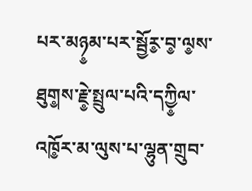པར་མཉ༵མ་པར་སྦྱོར༵་བ༵་ལ༵ས་ཐུག༵ས་རྗེ༵་སྤྲུལ་པའི་དཀྱི༵ལ་འཁོ༵ར་མ་ལུས་པ་ལྷུན་གྲུབ་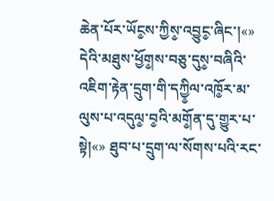ཆེན་པོར་ཡོང༵ས་ཀྱིས༵་འབྱུང༵་ཞིང་།«» དེའི་མཐུས་ཕྱོག༵ས་བཅུ་དུས༵་བཞིའི་འཇིག་རྟེན་དྲུག་གི་དཀྱི༵ལ་འཁོ༵ར་མ་ལུས་པ་འདུལ༵་བ༵འི་མགོ༵ན་དུ་གྱུར་པ་སྟེ།«» ཐུབ་པ་དྲུག་ལ་སོགས་པའི་རང་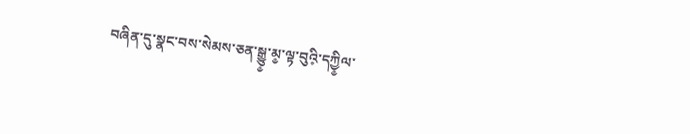བཞིན་དུ་སྣང་བས་སེམས་ཅན་སྒྱུ༵་མ༵་ལྟ་བུའི༷་དཀྱི༵ལ་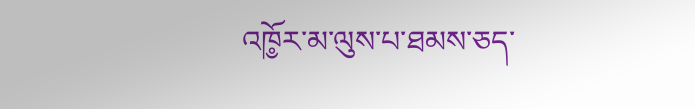འཁོ༵ར་མ་ལུས་པ་ཐམས་ཅད་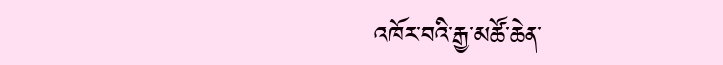འཁོར་བའི་རྒྱ་མཚོ་ཆེན་